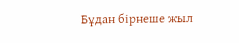Бұдан бірнеше жыл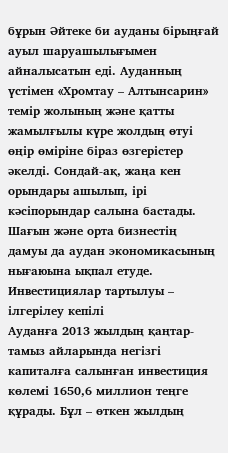бұрын Әйтеке би ауданы бірыңғай ауыл шаруашылығымен айналысатын еді. Ауданның үстімен «Хромтау – Алтынсарин» темір жолының және қатты жамылғылы күре жолдың өтуі өңір өміріне біраз өзгерістер әкелді. Сондай-ақ, жаңа кен орындары ашылып, ірі кәсіпорындар салына бастады. Шағын және орта бизнестің дамуы да аудан экономикасының нығаюына ықпал етуде.
Инвестициялар тартылуы – ілгерілеу кепілі
Ауданға 2013 жылдың қаңтар-тамыз айларында негізгі капиталға салынған инвестиция көлемі 1650,6 миллион теңге құрады. Бұл – өткен жылдың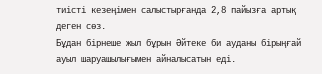тиісті кезеңімен салыстырғанда 2,8 пайызға артық деген сөз.
Бұдан бірнеше жыл бұрын Әйтеке би ауданы бірыңғай ауыл шаруашылығымен айналысатын еді.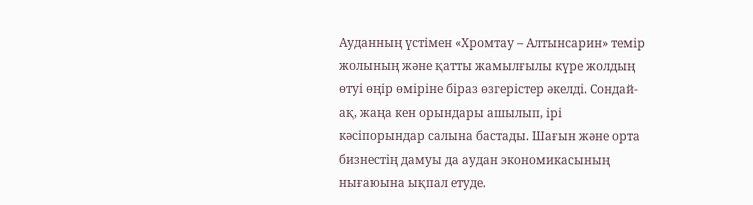Ауданның үстімен «Хромтау – Алтынсарин» темір жолының және қатты жамылғылы күре жолдың өтуі өңір өміріне біраз өзгерістер әкелді. Сондай-ақ, жаңа кен орындары ашылып, ірі кәсіпорындар салына бастады. Шағын және орта бизнестің дамуы да аудан экономикасының нығаюына ықпал етуде.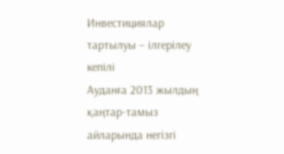Инвестициялар тартылуы – ілгерілеу кепілі
Ауданға 2013 жылдың қаңтар-тамыз айларында негізгі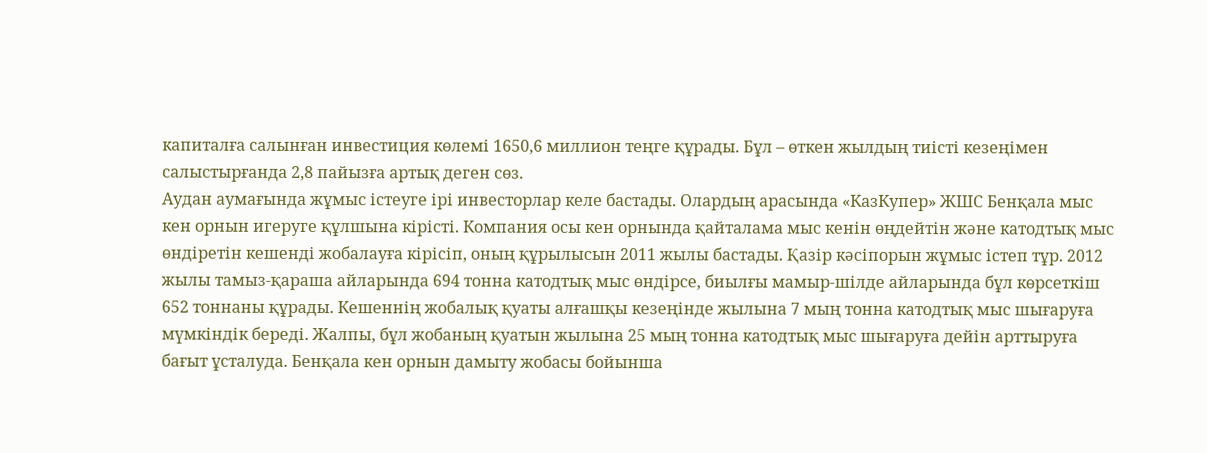капиталға салынған инвестиция көлемі 1650,6 миллион теңге құрады. Бұл – өткен жылдың тиісті кезеңімен салыстырғанда 2,8 пайызға артық деген сөз.
Аудан аумағында жұмыс істеуге ірі инвесторлар келе бастады. Олардың арасында «КазКупер» ЖШС Бенқала мыс кен орнын игеруге құлшына кірісті. Компания осы кен орнында қайталама мыс кенін өңдейтін және катодтық мыс өндіретін кешенді жобалауға кірісіп, оның құрылысын 2011 жылы бастады. Қазір кәсіпорын жұмыс істеп тұр. 2012 жылы тамыз-қараша айларында 694 тонна катодтық мыс өндірсе, биылғы мамыр-шілде айларында бұл көрсеткіш 652 тоннаны құрады. Кешеннің жобалық қуаты алғашқы кезеңінде жылына 7 мың тонна катодтық мыс шығаруға мүмкіндік береді. Жалпы, бұл жобаның қуатын жылына 25 мың тонна катодтық мыс шығаруға дейін арттыруға бағыт ұсталуда. Бенқала кен орнын дамыту жобасы бойынша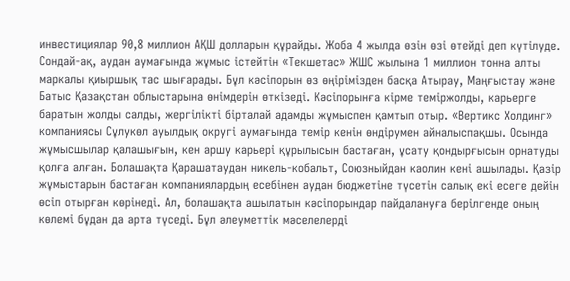инвестициялар 90,8 миллион АҚШ долларын құрайды. Жоба 4 жылда өзін өзі өтейді деп күтілуде. Сондай-ақ, аудан аумағында жұмыс істейтін «Текшетас» ЖШС жылына 1 миллион тонна алты маркалы қиыршық тас шығарады. Бұл кәсіпорын өз өңірімізден басқа Атырау, Маңғыстау және Батыс Қазақстан облыстарына өнімдерін өткізеді. Кәсіпорынға кірме теміржолды, карьерге баратын жолды салды, жергілікті бірталай адамды жұмыспен қамтып отыр. «Вертикс Холдинг» компаниясы Сұлукөл ауылдық округі аумағында темір кенін өндірумен айналыспақшы. Осында жұмысшылар қалашығын, кен аршу карьері құрылысын бастаған, ұсату қондырғысын орнатуды қолға алған. Болашақта Қарашатаудан никель-кобальт, Союзныйдан каолин кені ашылады. Қазір жұмыстарын бастаған компаниялардың есебінен аудан бюджетіне түсетін салық екі есеге дейін өсіп отырған көрінеді. Ал, болашақта ашылатын кәсіпорындар пайдалануға берілгенде оның көлемі бұдан да арта түседі. Бұл әлеуметтік мәселелерді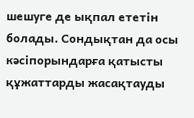шешуге де ықпал ететін болады. Сондықтан да осы кәсіпорындарға қатысты құжаттарды жасақтауды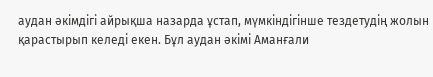аудан әкімдігі айрықша назарда ұстап, мүмкіндігінше тездетудің жолын қарастырып келеді екен. Бұл аудан әкімі Аманғали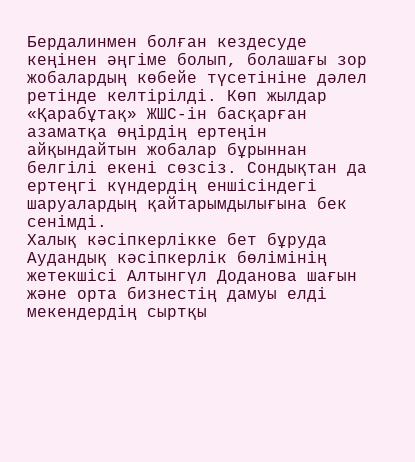Бердалинмен болған кездесуде кеңінен әңгіме болып, болашағы зор жобалардың көбейе түсетініне дәлел ретінде келтірілді. Көп жылдар «Қарабұтақ» ЖШС-ін басқарған азаматқа өңірдің ертеңін айқындайтын жобалар бұрыннан белгілі екені сөзсіз. Сондықтан да ертеңгі күндердің еншісіндегі шаруалардың қайтарымдылығына бек сенімді.
Халық кәсіпкерлікке бет бұруда
Аудандық кәсіпкерлік бөлімінің жетекшісі Алтынгүл Доданова шағын және орта бизнестің дамуы елді мекендердің сыртқы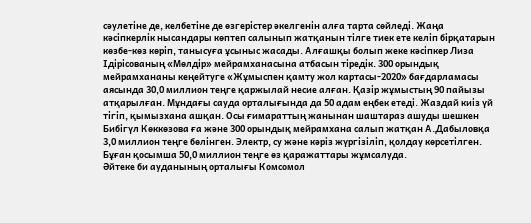сәулетіне де, келбетіне де өзгерістер әкелгенін алға тарта сөйледі. Жаңа кәсіпкерлік нысандары көптеп салынып жатқанын тілге тиек ете келіп бірқатарын көзбе-көз көріп, танысуға ұсыныс жасады. Алғашқы болып жеке кәсіпкер Лиза Ідірісованың «Мөлдір» мейрамханасына атбасын тіредік. 300 орындық мейрамхананы кеңейтуге «Жұмыспен қамту жол картасы-2020» бағдарламасы аясында 30,0 миллион теңге қаржылай несие алған. Қазір жұмыстың 90 пайызы атқарылған. Мұндағы сауда орталығында да 50 адам еңбек етеді. Жаздай киіз үй тігіп, қымызхана ашқан. Осы ғимараттың жанынан шаштараз ашуды шешкен Бибігүл Көккөзова ға және 300 орындық мейрамхана салып жатқан А.Дабыловқа 3,0 миллион теңге бөлінген. Электр, су және кәріз жүргізіліп, қолдау көрсетілген. Бұған қосымша 50,0 миллион теңге өз қаражаттары жұмсалуда.
Әйтеке би ауданының орталығы Комсомол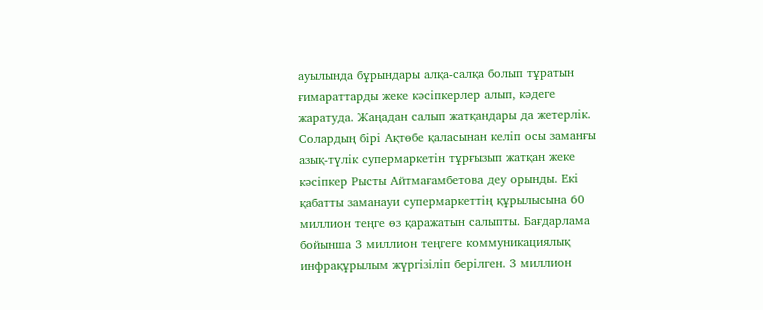ауылында бұрындары алқа-салқа болып тұратын ғимараттарды жеке кәсіпкерлер алып, кәдеге жаратуда. Жаңадан салып жатқандары да жетерлік. Солардың бірі Ақтөбе қаласынан келіп осы заманғы азық-түлік супермаркетін тұрғызып жатқан жеке кәсіпкер Рысты Айтмағамбетова деу орынды. Екі қабатты заманауи супермаркеттің құрылысына 60 миллион теңге өз қаражатын салыпты. Бағдарлама бойынша 3 миллион теңгеге коммуникациялық инфрақұрылым жүргізіліп берілген. 3 миллион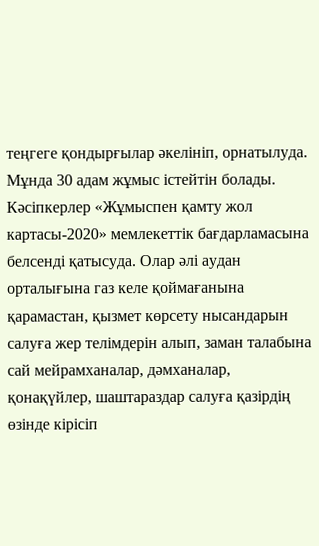теңгеге қондырғылар әкелініп, орнатылуда. Мұнда 30 адам жұмыс істейтін болады. Кәсіпкерлер «Жұмыспен қамту жол картасы-2020» мемлекеттік бағдарламасына белсенді қатысуда. Олар әлі аудан орталығына газ келе қоймағанына қарамастан, қызмет көрсету нысандарын салуға жер телімдерін алып, заман талабына сай мейрамханалар, дәмханалар, қонақүйлер, шаштараздар салуға қазірдің өзінде кірісіп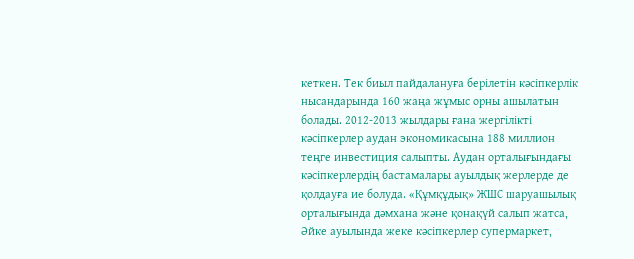кеткен. Тек биыл пайдалануға берілетін кәсіпкерлік нысандарында 160 жаңа жұмыс орны ашылатын болады. 2012-2013 жылдары ғана жергілікті кәсіпкерлер аудан экономикасына 188 миллион теңге инвестиция салыпты. Аудан орталығындағы кәсіпкерлердің бастамалары ауылдық жерлерде де қолдауға ие болуда. «Құмқұдық» ЖШС шаруашылық орталығында дәмхана және қонақүй салып жатса, Әйке ауылында жеке кәсіпкерлер супермаркет,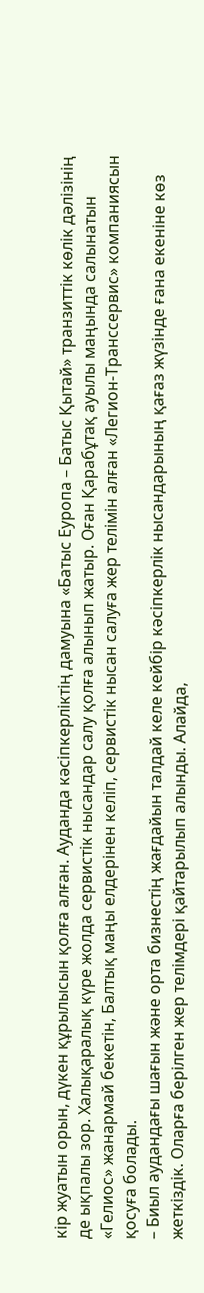кір жуатын орын, дүкен құрылысын қолға алған. Ауданда кәсіпкерліктің дамуына «Батыс Еуропа – Батыс Қытай» транзиттік көлік дәлізінің де ықпалы зор. Халықаралық күре жолда сервистік нысандар салу қолға алынып жатыр. Оған Қарабұтақ ауылы маңында салынатын «Гелиос» жанармай бекетін, Балтық маңы елдерінен келіп, сервистік нысан салуға жер телімін алған «Легион-Транссервис» компаниясын қосуға болады.
– Биыл аудандағы шағын және орта бизнестің жағдайын талдай келе кейбір кәсіпкерлік нысандарының қағаз жүзінде ғана екеніне көз жеткіздік. Оларға берілген жер телімдері қайтарылып алынды. Алайда,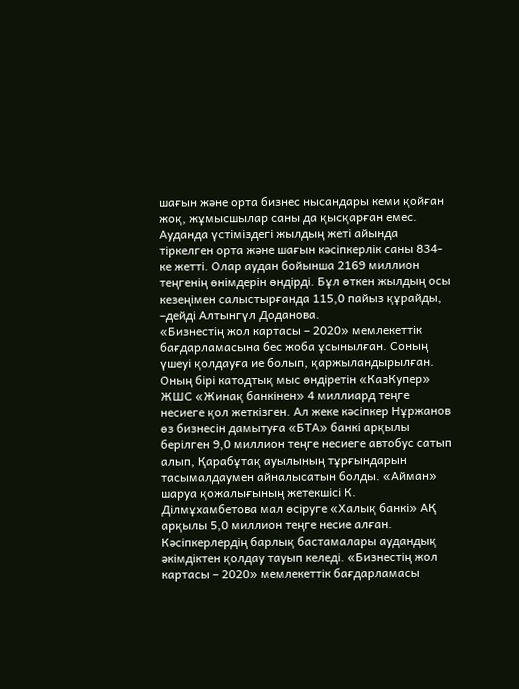шағын және орта бизнес нысандары кеми қойған жоқ, жұмысшылар саны да қысқарған емес. Ауданда үстіміздегі жылдың жеті айында тіркелген орта және шағын кәсіпкерлік саны 834-ке жетті. Олар аудан бойынша 2169 миллион теңгенің өнімдерін өндірді. Бұл өткен жылдың осы кезеңімен салыстырғанда 115,0 пайыз құрайды, –дейді Алтынгүл Доданова.
«Бизнестің жол картасы – 2020» мемлекеттік бағдарламасына бес жоба ұсынылған. Соның үшеуі қолдауға ие болып, қаржыландырылған. Оның бірі катодтық мыс өндіретін «КазКупер» ЖШС «Жинақ банкінен» 4 миллиард теңге несиеге қол жеткізген. Ал жеке кәсіпкер Нұржанов өз бизнесін дамытуға «БТА» банкі арқылы берілген 9,0 миллион теңге несиеге автобус сатып алып, Қарабұтақ ауылының тұрғындарын тасымалдаумен айналысатын болды. «Айман» шаруа қожалығының жетекшісі К. Ділмұхамбетова мал өсіруге «Халық банкі» АҚ арқылы 5,0 миллион теңге несие алған.
Кәсіпкерлердің барлық бастамалары аудандық әкімдіктен қолдау тауып келеді. «Бизнестің жол картасы – 2020» мемлекеттік бағдарламасы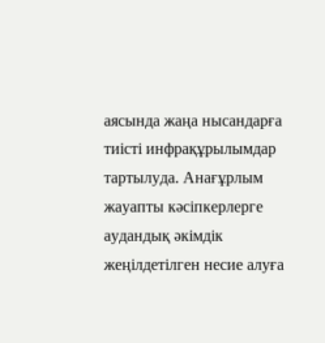аясында жаңа нысандарға тиісті инфрақұрылымдар тартылуда. Анағұрлым жауапты кәсіпкерлерге аудандық әкімдік жеңілдетілген несие алуға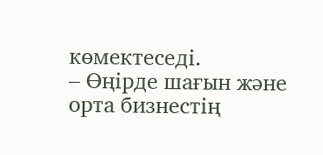көмектеседі.
– Өңірде шағын және орта бизнестің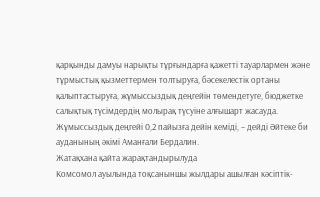қарқынды дамуы нарықты тұрғындарға қажетті тауарлармен және тұрмыстық қызметтермен толтыруға, бәсекелестік ортаны қалыптастыруға, жұмыссыздық деңгейін төмендетуге, бюджетке салықтық түсімдердің молырақ түсуіне алғышарт жасауда. Жұмыссыздық деңгейі 0,2 пайызға дейін кеміді, – дейді Әйтеке би ауданының әкімі Аманғали Бердалин.
Жатақхана қайта жарақтандырылуда
Комсомол ауылында тоқсаныншы жылдары ашылған кәсіптік-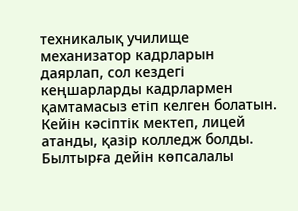техникалық училище механизатор кадрларын даярлап, сол кездегі кеңшарларды кадрлармен қамтамасыз етіп келген болатын. Кейін кәсіптік мектеп, лицей атанды, қазір колледж болды. Былтырға дейін көпсалалы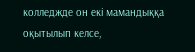колледжде он екі мамандыққа оқытылып келсе,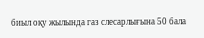биыл оқу жылында газ слесарлығына 50 бала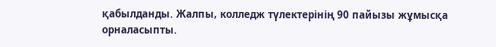қабылданды. Жалпы, колледж түлектерінің 90 пайызы жұмысқа орналасыпты.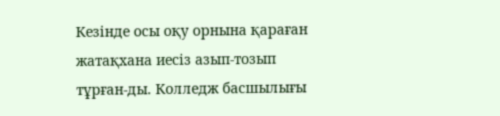Кезінде осы оқу орнына қараған жатақхана иесіз азып-тозып тұрған-ды. Колледж басшылығы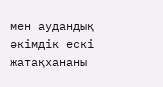мен аудандық әкімдік ескі жатақхананы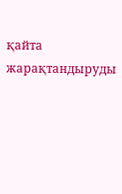қайта жарақтандыруды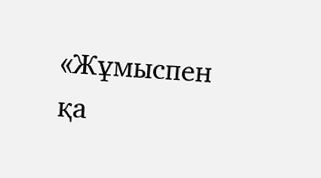«Жұмыспен қа